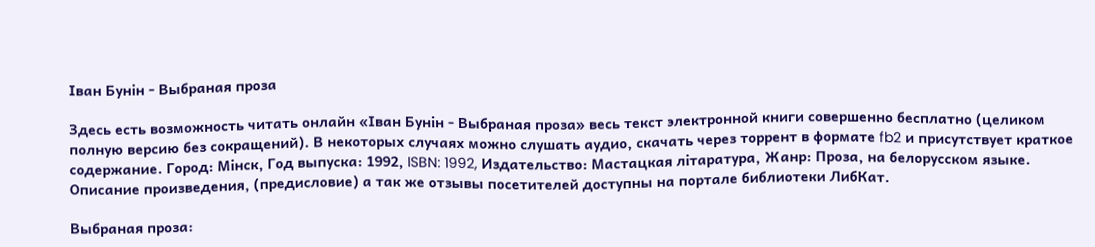Іван Бунін - Выбраная проза

Здесь есть возможность читать онлайн «Іван Бунін - Выбраная проза» весь текст электронной книги совершенно бесплатно (целиком полную версию без сокращений). В некоторых случаях можно слушать аудио, скачать через торрент в формате fb2 и присутствует краткое содержание. Город: Мінск, Год выпуска: 1992, ISBN: 1992, Издательство: Мастацкая літаратура, Жанр: Проза, на белорусском языке. Описание произведения, (предисловие) а так же отзывы посетителей доступны на портале библиотеки ЛибКат.

Выбраная проза: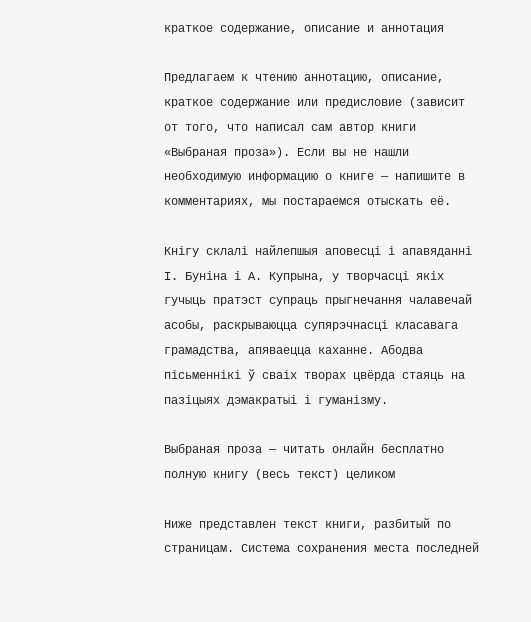краткое содержание, описание и аннотация

Предлагаем к чтению аннотацию, описание, краткое содержание или предисловие (зависит от того, что написал сам автор книги «Выбраная проза»). Если вы не нашли необходимую информацию о книге — напишите в комментариях, мы постараемся отыскать её.

Кнігу склалі найлепшыя аповесці і апавяданні I. Буніна і А. Купрына, у творчасці якіх гучыць пратэст супраць прыгнечання чалавечай асобы, раскрываюцца супярэчнасці класавага грамадства, апяваецца каханне. Абодва пісьменнікі ў сваіх творах цвёрда стаяць на пазіцыях дэмакратыі і гуманізму.

Выбраная проза — читать онлайн бесплатно полную книгу (весь текст) целиком

Ниже представлен текст книги, разбитый по страницам. Система сохранения места последней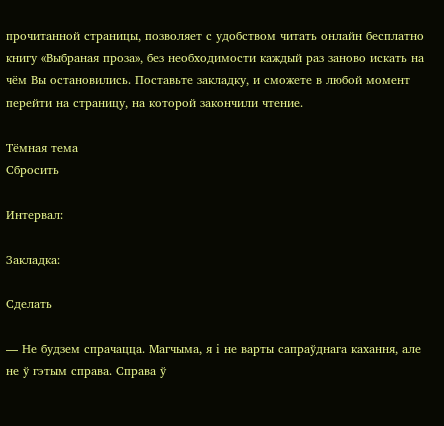прочитанной страницы, позволяет с удобством читать онлайн бесплатно книгу «Выбраная проза», без необходимости каждый раз заново искать на чём Вы остановились. Поставьте закладку, и сможете в любой момент перейти на страницу, на которой закончили чтение.

Тёмная тема
Сбросить

Интервал:

Закладка:

Сделать

— Не будзем спрачацца. Магчыма, я і не варты сапраўднага кахання, але не ў гэтым справа. Справа ў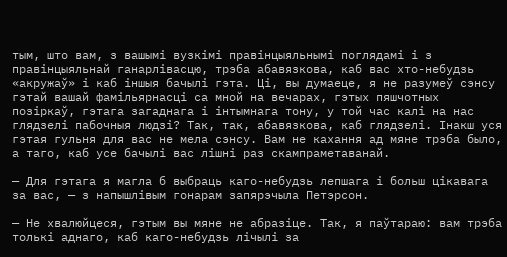тым, што вам, з вашымі вузкімі правінцыяльнымі поглядамі і з правінцыяльнай ганарлівасцю, трэба абавязкова, каб вас хто-небудзь «акружаў» і каб іншыя бачылі гэта. Ці, вы думаеце, я не разумеў сэнсу гэтай вашай фамільярнасці са мной на вечарах, гэтых пяшчотных позіркаў, гэтага загаднага і інтымнага тону, у той час калі на нас глядзелі пабочныя людзі? Так, так, абавязкова, каб глядзелі. Інакш уся гэтая гульня для вас не мела сэнсу. Вам не кахання ад мяне трэба было, а таго, каб усе бачылі вас лішні раз скампраметаванай.

— Для гэтага я магла б выбраць каго-небудзь лепшага і больш цікавага за вас, — з напышлівым гонарам запярэчыла Петэрсон.

— Не хвалюйцеся, гэтым вы мяне не абразіце. Так, я паўтараю: вам трэба толькі аднаго, каб каго-небудзь лічылі за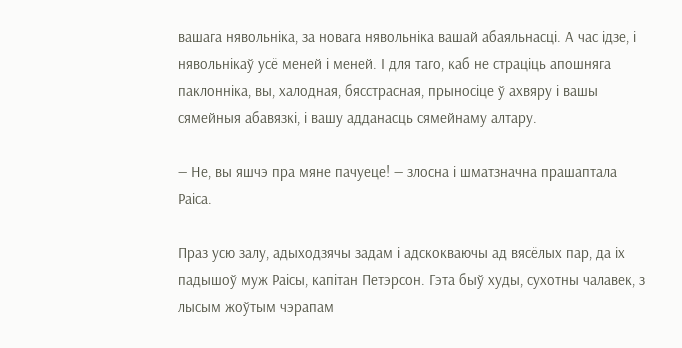вашага нявольніка, за новага нявольніка вашай абаяльнасці. А час ідзе, і нявольнікаў усё меней і меней. І для таго, каб не страціць апошняга паклонніка, вы, халодная, бясстрасная, прыносіце ў ахвяру і вашы сямейныя абавязкі, і вашу адданасць сямейнаму алтару.

— Не, вы яшчэ пра мяне пачуеце! — злосна і шматзначна прашаптала Раіса.

Праз усю залу, адыходзячы задам і адскокваючы ад вясёлых пар, да іх падышоў муж Раісы, капітан Петэрсон. Гэта быў худы, сухотны чалавек, з лысым жоўтым чэрапам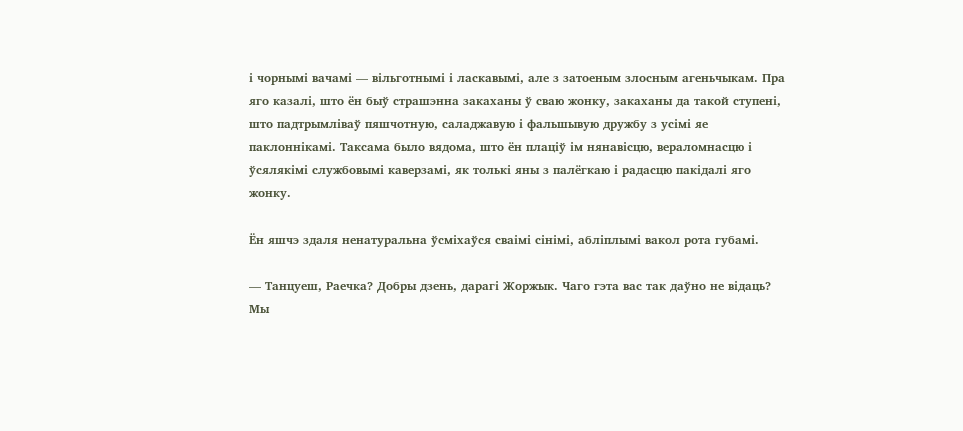і чорнымі вачамі — вільготнымі і ласкавымі, але з затоеным злосным агеньчыкам. Пра яго казалі, што ён быў страшэнна закаханы ў сваю жонку, закаханы да такой ступені, што падтрымліваў пяшчотную, саладжавую і фальшывую дружбу з усімі яе паклоннікамі. Таксама было вядома, што ён плаціў ім нянавісцю, вераломнасцю і ўсялякімі службовымі каверзамі, як толькі яны з палёгкаю і радасцю пакідалі яго жонку.

Ён яшчэ здаля ненатуральна ўсміхаўся сваімі сінімі, абліплымі вакол рота губамі.

— Танцуеш, Раечка? Добры дзень, дарагі Жоржык. Чаго гэта вас так даўно не відаць? Мы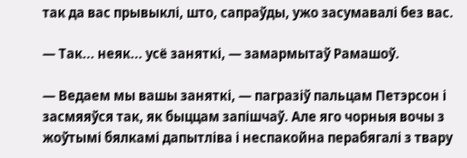так да вас прывыклі, што, сапраўды, ужо засумавалі без вас.

— Так... неяк... усё заняткі, — замармытаў Рамашоў.

— Ведаем мы вашы заняткі, — пагразіў пальцам Петэрсон і засмяяўся так, як быццам запішчаў. Але яго чорныя вочы з жоўтымі бялкамі дапытліва і неспакойна перабягалі з твару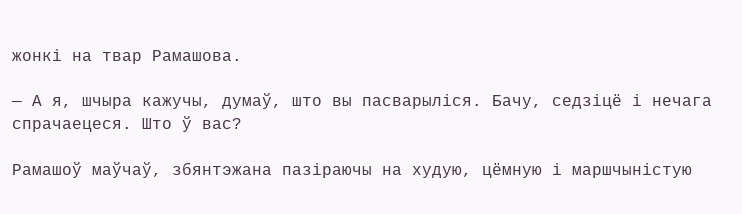жонкі на твар Рамашова.

— А я, шчыра кажучы, думаў, што вы пасварыліся. Бачу, седзіцё і нечага спрачаецеся. Што ў вас?

Рамашоў маўчаў, збянтэжана пазіраючы на худую, цёмную і маршчыністую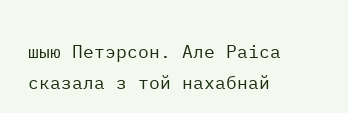шыю Петэрсон. Але Раіса сказала з той нахабнай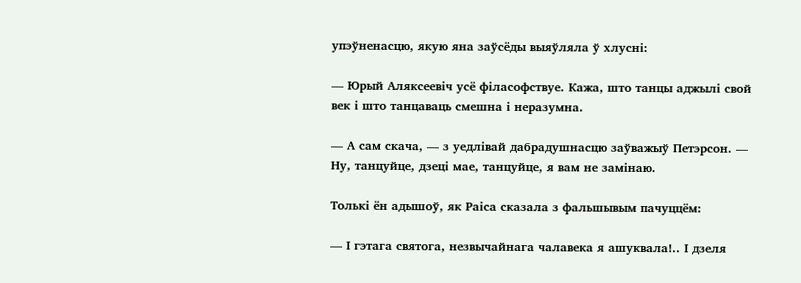упэўненасцю, якую яна заўсёды выяўляла ў хлусні:

— Юрый Аляксеевіч усё філасофствуе. Кажа, што танцы аджылі свой век і што танцаваць смешна і неразумна.

— А сам скача, — з уедлівай дабрадушнасцю заўважыў Петэрсон. — Ну, танцуйце, дзеці мае, танцуйце, я вам не замінаю.

Толькі ён адышоў, як Раіса сказала з фальшывым пачуццём:

— І гэтага святога, незвычайнага чалавека я ашуквала!.. І дзеля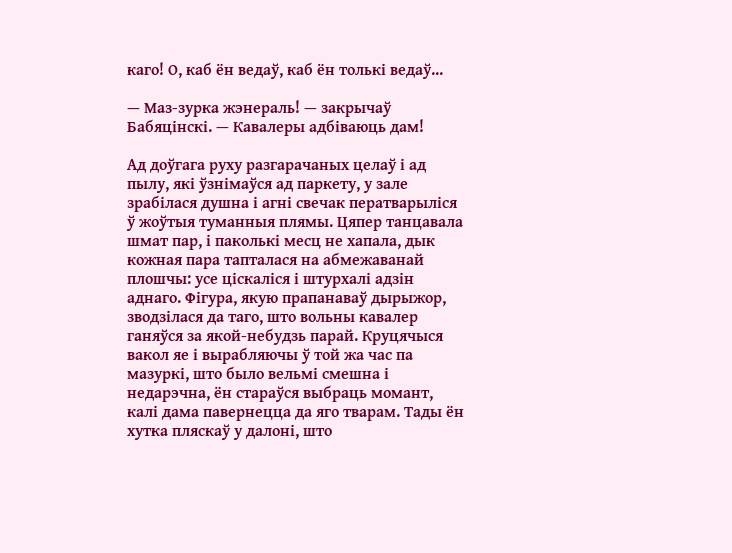каго! О, каб ён ведаў, каб ён толькі ведаў...

— Маз-зурка жэнераль! — закрычаў Бабяцінскі. — Кавалеры адбіваюць дам!

Ад доўгага руху разгарачаных целаў і ад пылу, які ўзнімаўся ад паркету, у зале зрабілася душна і агні свечак ператварыліся ў жоўтыя туманныя плямы. Цяпер танцавала шмат пар, і паколькі месц не хапала, дык кожная пара тапталася на абмежаванай плошчы: усе ціскаліся і штурхалі адзін аднаго. Фігура, якую прапанаваў дырыжор, зводзілася да таго, што вольны кавалер ганяўся за якой-небудзь парай. Круцячыся вакол яе і вырабляючы ў той жа час па мазуркі, што было вельмі смешна і недарэчна, ён стараўся выбраць момант, калі дама павернецца да яго тварам. Тады ён хутка пляскаў у далоні, што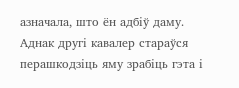азначала, што ён адбіў даму. Аднак другі кавалер стараўся перашкодзіць яму зрабіць гэта і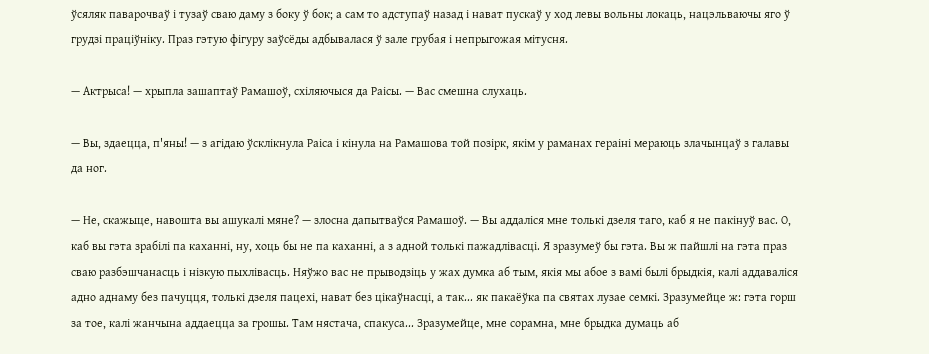ўсяляк паварочваў і тузаў сваю даму з боку ў бок; а сам то адступаў назад і нават пускаў у ход левы вольны локаць, нацэльваючы яго ў грудзі праціўніку. Праз гэтую фігуру заўсёды адбывалася ў зале грубая і непрыгожая мітусня.

— Актрыса! — хрыпла зашаптаў Рамашоў, схіляючыся да Раісы. — Вас смешна слухаць.

— Вы, здаецца, п'яны! — з агідаю ўсклікнула Раіса і кінула на Рамашова той позірк, якім у раманах гераіні мераюць злачынцаў з галавы да ног.

— Не, скажыце, навошта вы ашукалі мяне? — злосна дапытваўся Рамашоў. — Вы аддаліся мне толькі дзеля таго, каб я не пакінуў вас. О, каб вы гэта зрабілі па каханні, ну, хоць бы не па каханні, а з адной толькі пажадлівасці. Я зразумеў бы гэта. Вы ж пайшлі на гэта праз сваю разбэшчанасць і нізкую пыхлівасць. Няўжо вас не прыводзіць у жах думка аб тым, якія мы абое з вамі былі брыдкія, калі аддаваліся адно аднаму без пачуцця, толькі дзеля пацехі, нават без цікаўнасці, а так... як пакаёўка па святах лузае семкі. Зразумейце ж: гэта горш за тое, калі жанчына аддаецца за грошы. Там нястача, спакуса... Зразумейце, мне сорамна, мне брыдка думаць аб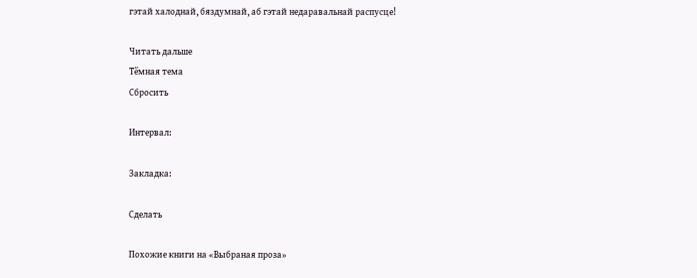гэтай халоднай, бяздумнай, аб гэтай недаравальнай распусце!

Читать дальше
Тёмная тема
Сбросить

Интервал:

Закладка:

Сделать

Похожие книги на «Выбраная проза»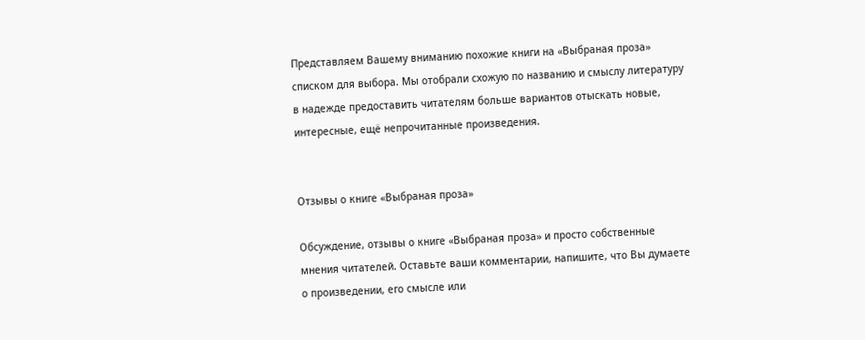Представляем Вашему вниманию похожие книги на «Выбраная проза» списком для выбора. Мы отобрали схожую по названию и смыслу литературу в надежде предоставить читателям больше вариантов отыскать новые, интересные, ещё непрочитанные произведения.


Отзывы о книге «Выбраная проза»

Обсуждение, отзывы о книге «Выбраная проза» и просто собственные мнения читателей. Оставьте ваши комментарии, напишите, что Вы думаете о произведении, его смысле или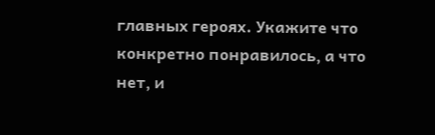главных героях. Укажите что конкретно понравилось, а что нет, и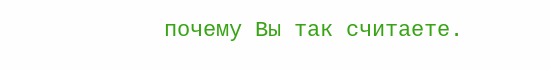почему Вы так считаете.